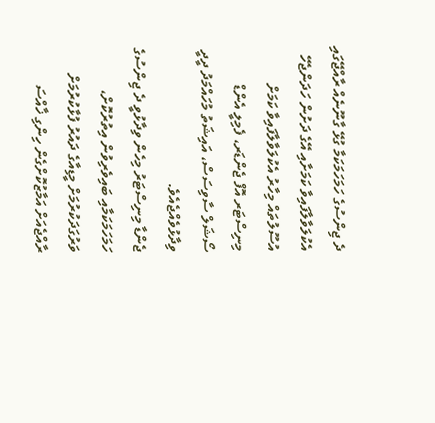ދެ ޖިންސުގެ ހަމަހަމަކަމާ ގުޅޭ ގާނޫނެއް ރާއްޖޭގައި އެކުލަވާލާފައިވާ ކަމަށާއި އޭގެ ދަށުން ހަދަންޖެހޭ އުސޫލުތައް މިހާރު އެކުލަވާލާފައިވާ ކަމަށް މިނިސްޓަރ އޮފް ޖެންޑަރ، ފެމިލީ އެންޑް ސޯޝަލް ސާވިސަސް، އައިޝަތު މުހައްމަދު ދީދީ ވިދާޅުވެއްޖެއެވެ.
ޖެންޑާ މިނިސްޓަރު މިހެން ވިދާޅުވީ ދެ ޖިންސުގެ ހަމަހަމަކަމާއި ބައިވެރިވުން އިތުރުކޮށް، ވަރުގަދަކުރުމަށް މީޑިއާގެ ދައުރު ފުޅާކުރުމަށް ރާއްޖެއަށް އަމާޒުކޮށްގެން ހިންގި ޚާއްސަ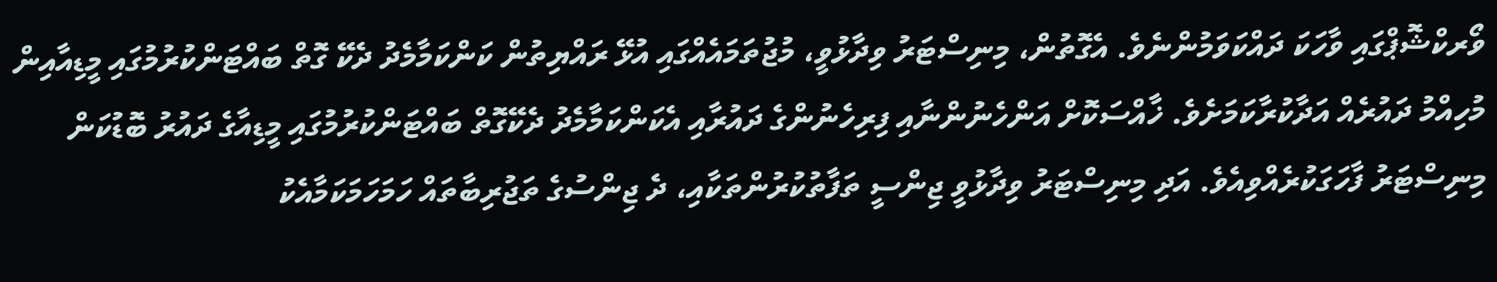ވޯރކްޝޮޕްގައި ވާހަކަ ދައްކަވަމުންނެވެ. އެގޮތުން، މިނިސްޓަރު ވިދާޅުވީ، މުޖުތަމައެއްގައި އުޅޭ ރައްޔިތުން ކަންކަމާމެދު ދެކޭ ގޮތް ބައްޓަންކުރުމުގައި މީޑިއާއިން މުހިއްމު ދައުރެއް އަދާކުރާކަމަށެވެ. ޚާއްސަކޮށް އަންހެނުންނާއި ފިރިހެނުންގެ ދައުރާއި އެކަންކަމާމެދު ދެކޭގޮތް ބައްޓަންކުރުމުގައި މީޑިއާގެ ދައުރު ބޮޑުކަން މިނިސްޓަރު ފާހަގަކުރެއްވިއެވެ. އަދި މިނިސްޓަރު ވިދާޅުވީ ޖިންސީ ތަފާތުކުރުންތަކާއި، ދެ ޖިންސުގެ ތަޖުރިބާތައް ހަމަހަމަކަމާއެކު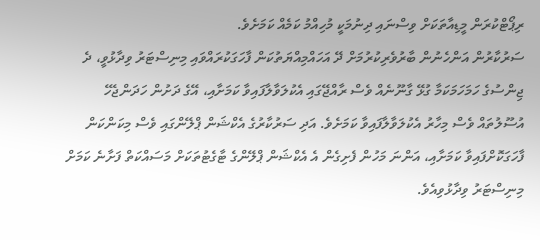ރިޕޯޓްކުރަން މީޑިއާތަކަށް ވިސްނައި ދިނުމަކީ މުހިއްމު ކަމެއް ކަމަށެވެ.
ސަރުކާރުން އަންހެނުން ބާރުވެރިކުރުމަށް ދޭ އަހައްމިއްޔަތުކަން ފާހަގަކުރައްވައި މިނިސްޓަރު ވިދާޅުވީ، ދެ ޖިންސުގެ ހަމަހަމަކަމާ ގުޅޭ ގާނޫނެއް ވެސް ރާއްޖޭގައި އެކުލަވާލާފައިވާ ކަމަށާއި، އޭގެ ދަށުން ހަދަންޖެހޭ އުސޫލުތައް ވެސް މިހާރު އެކުލަވާލާފައިވާ ކަމަށެވެ. އަދި ސަރުކާރުގެ އެކްޝަން ޕްލޭންގައި ވެސް މިކަންކަން ފާހަގަކޮށްފައިވާ ކަމަށާއި، އަންނަ މަހުން ފެށިގެން އެ އެކްޝަން ޕްލޭންގެ ޓާގެޓުތަކަށް މަސައްކަތް ފަށާނެ ކަމަށް މިނިސްޓަރު ވިދާޅުވިއެވެ.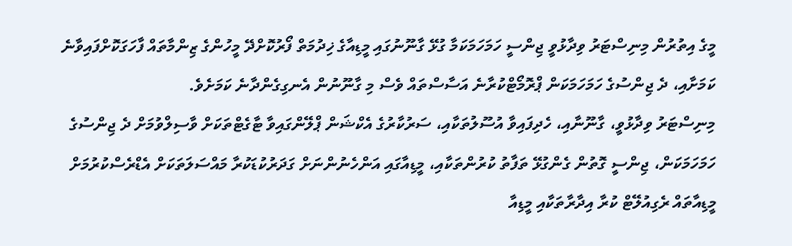މީގެ އިތުރުން މިނިސްޓަރު ވިދާޅުވީ ޖިންސީ ހަމަހަމަކަމާ ގުޅޭ ގާނޫނުގައި މީޑިއާގެ ޚިދުމަތް ފޯރުކޮށްދޭ މީހުންގެ ޒިންމާތައް ފާހަގަކޮށްފައިވާނެ ކަމަށާއި، ދެ ޖިންސުގެ ހަމަހަމަކަން ޕްރޮމޯޓްކުރާނެ އަސާސްތައް ވެސް މި ގާނޫނުން އެނގިގެންދާނެ ކަމަށެވެ.
މިނިސްޓަރު ވިދާޅުވީ، ގާނޫނާއި، ހެދިފައިވާ އުސޫލުތަކާއި، ސަރުކާރުގެ އެކްޝަން ޕްލޭންގައިވާ ޓާގެޓްތަކަށް ވާސިލްވުމަށް ދެ ޖިންސުގެ ހަމަހަމަކަން، ޖިންސީ ގޮތުން ގެންގުޅޭ ތަފާތު ކުރުންތަކާއި، މީޑިއާގައި އަންހެނުންނަށް ގަދަރުކުޑަކުރާ މައްސަލަތަކަށް އެޑްރެސްކުރުމަށް މީޑިއާތައް ރެގިއުލޭޓް ކުރާ އިދާރާތަކާއި މީޑިއާ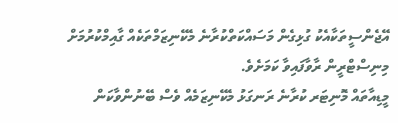އޭޖެންސީތަކާއެކު ގުޅިގެން މަސައްކަތްކުރާނެ މެކޭނިޒަމްތަކެއް ގާއިމްކުރުމަށް މިނިސްޓްރީން ރާވާފައިވާ ކަމަށެވެ.
މީޑިއާތައް މޮނިޓަރ ކުރާނެ ރަނގަޅު މެކޭނިޒަމެއް ވެސް ބޭނުންވާކަން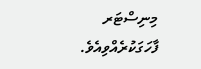މިނިސްޓަރ ފާހަގަކުރެއްވިއެވެ.